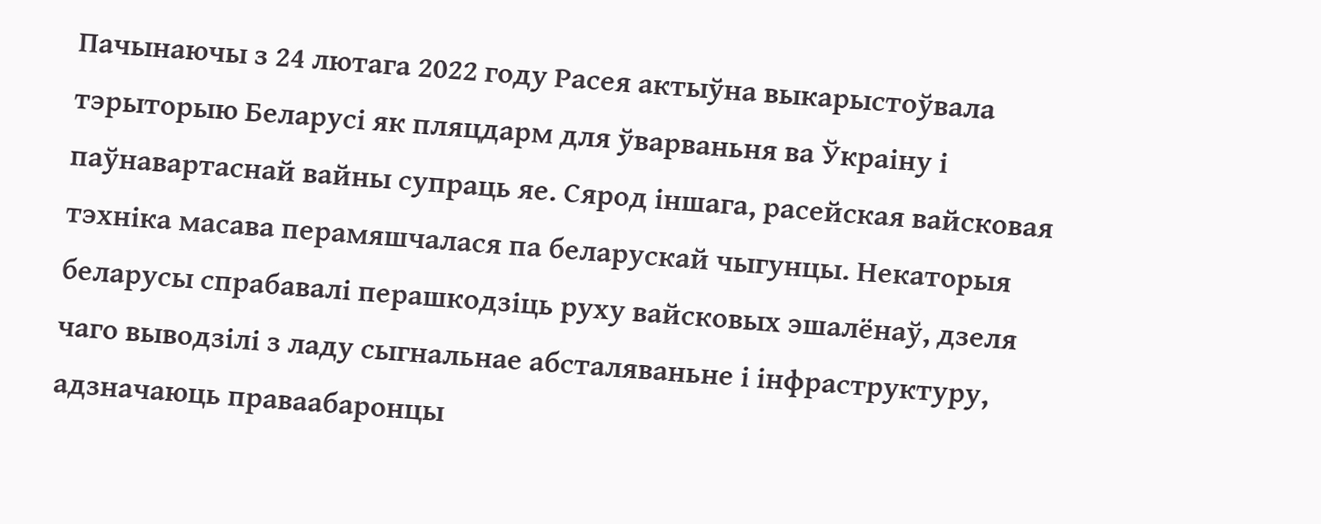Пачынаючы з 24 лютага 2022 году Расея актыўна выкарыстоўвала тэрыторыю Беларусі як пляцдарм для ўварваньня ва Ўкраіну і паўнавартаснай вайны супраць яе. Сярод іншага, расейская вайсковая тэхніка масава перамяшчалася па беларускай чыгунцы. Некаторыя беларусы спрабавалі перашкодзіць руху вайсковых эшалёнаў, дзеля чаго выводзілі з ладу сыгнальнае абсталяваньне і інфраструктуру, адзначаюць праваабаронцы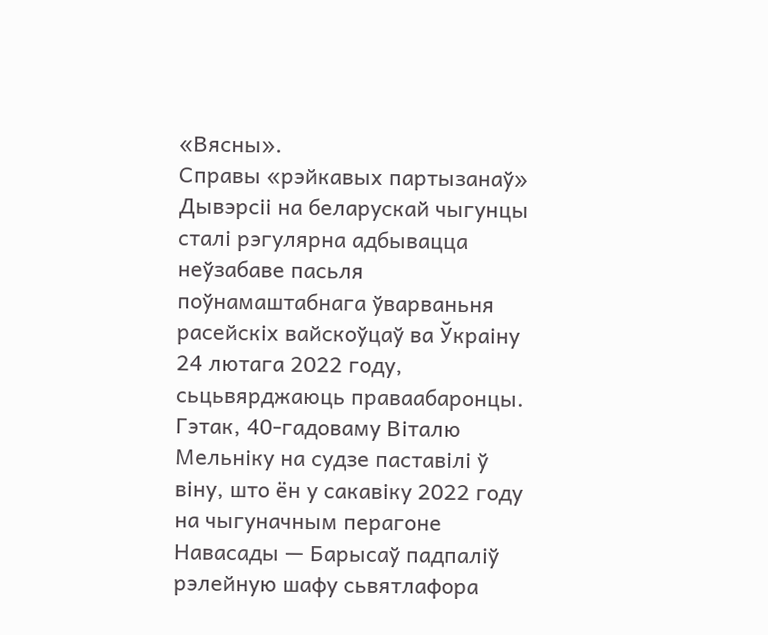«Вясны».
Справы «рэйкавых партызанаў»
Дывэрсіі на беларускай чыгунцы сталі рэгулярна адбывацца неўзабаве пасьля поўнамаштабнага ўварваньня расейскіх вайскоўцаў ва Ўкраіну 24 лютага 2022 году, сьцьвярджаюць праваабаронцы.
Гэтак, 40-гадоваму Віталю Мельніку на судзе паставілі ў віну, што ён у сакавіку 2022 году на чыгуначным перагоне Навасады — Барысаў падпаліў рэлейную шафу сьвятлафора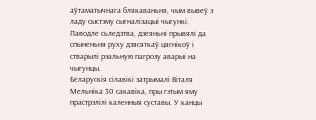аўтаматычнага блякаваньня, чым вывеў з ладу сыстэму сыгналізацыі чыгункі. Паводле сьледзтва, дзеяньні прывялі да спыненьня руху дзясяткаў цягнікоў і стварылі рэальную пагрозу аварыі на чыгунцы.
Беларускія сілавікі затрымалі Віталя Мельніка 30 сакавіка, пры гэтым яму прастрэлілі каленныя суставы. У канцы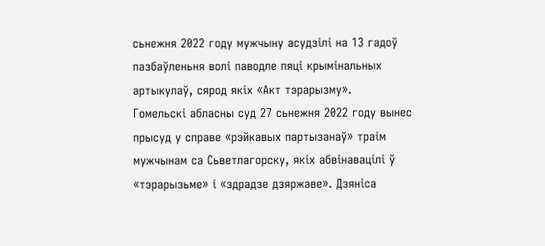сьнежня 2022 году мужчыну асудзілі на 13 гадоў пазбаўленьня волі паводле пяці крымінальных артыкулаў, сярод якіх «Акт тэрарызму».
Гомельскі абласны суд 27 сьнежня 2022 году вынес прысуд у справе «рэйкавых партызанаў» траім мужчынам са Сьветлагорску, якіх абвінавацілі ў «тэрарызьме» і «здрадзе дзяржаве». Дзяніса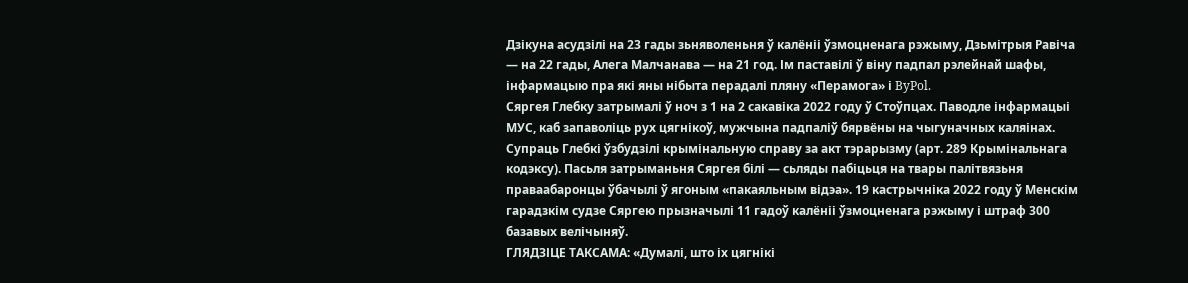Дзікуна асудзілі на 23 гады зьняволеньня ў калёніі ўзмоцненага рэжыму, Дзьмітрыя Равіча — на 22 гады, Алега Малчанава — на 21 год. Ім паставілі ў віну падпал рэлейнай шафы, інфармацыю пра які яны нібыта перадалі пляну «Перамога» і ByPol.
Сяргея Глебку затрымалі ў ноч з 1 на 2 сакавіка 2022 году ў Стоўпцах. Паводле інфармацыі МУС, каб запаволіць рух цягнікоў, мужчына падпаліў бярвёны на чыгуначных каляінах. Супраць Глебкі ўзбудзілі крымінальную справу за акт тэрарызму (арт. 289 Крымінальнага кодэксу). Пасьля затрыманьня Сяргея білі — сьляды пабіцьця на твары палітвязьня праваабаронцы ўбачылі ў ягоным «пакаяльным відэа». 19 кастрычніка 2022 году ў Менскім гарадзкім судзе Сяргею прызначылі 11 гадоў калёніі ўзмоцненага рэжыму і штраф 300 базавых велічыняў.
ГЛЯДЗІЦЕ ТАКСАМА: «Думалі, што іх цягнікі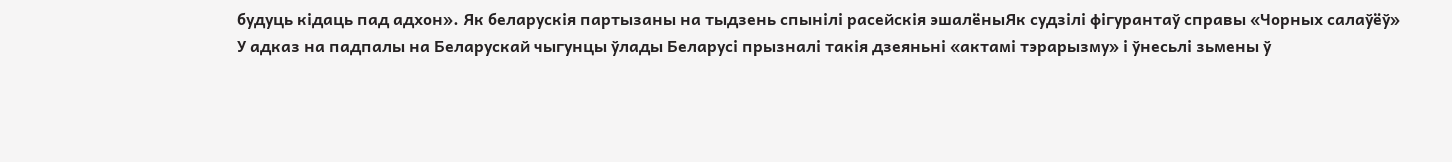будуць кідаць пад адхон». Як беларускія партызаны на тыдзень спынілі расейскія эшалёныЯк судзілі фігурантаў справы «Чорных салаўёў»
У адказ на падпалы на Беларускай чыгунцы ўлады Беларусі прызналі такія дзеяньні «актамі тэрарызму» і ўнесьлі зьмены ў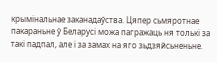крымінальнае заканадаўства. Цяпер сьмяротнае пакараньне ў Беларусі можа пагражаць ня толькі за такі падпал, але і за замах на яго зьдзяйсьненьне.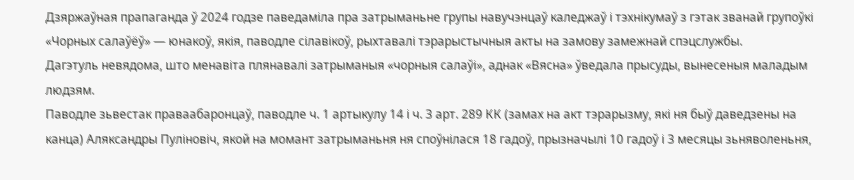Дзяржаўная прапаганда ў 2024 годзе паведаміла пра затрыманьне групы навучэнцаў каледжаў і тэхнікумаў з гэтак званай групоўкі «Чорных салаўёў» — юнакоў, якія, паводле сілавікоў, рыхтавалі тэрарыстычныя акты на замову замежнай спэцслужбы.
Дагэтуль невядома, што менавіта плянавалі затрыманыя «чорныя салаўі», аднак «Вясна» ўведала прысуды, вынесеныя маладым людзям.
Паводле зьвестак праваабаронцаў, паводле ч. 1 артыкулу 14 і ч. 3 арт. 289 КК (замах на акт тэрарызму, які ня быў даведзены на канца) Аляксандры Пуліновіч, якой на момант затрыманьня ня споўнілася 18 гадоў, прызначылі 10 гадоў і 3 месяцы зьняволеньня,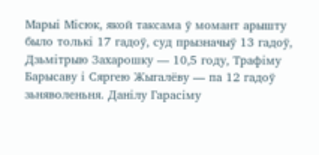Марыі Місюк, якой таксама ў момант арышту было толькі 17 гадоў, суд прызначыў 13 гадоў, Дзьмітрыю Захарошку — 10,5 году, Трафіму Барысаву і Сяргею Жыгалёву — па 12 гадоў зьняволеньня. Данілу Гарасіму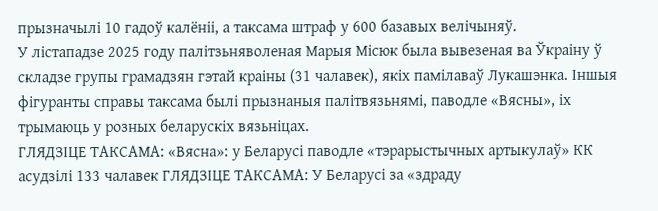прызначылі 10 гадоў калёніі, а таксама штраф у 600 базавых велічыняў.
У лістападзе 2025 году палітзьняволеная Марыя Місюк была вывезеная ва Ўкраіну ў складзе групы грамадзян гэтай краіны (31 чалавек), якіх памілаваў Лукашэнка. Іншыя фігуранты справы таксама былі прызнаныя палітвязьнямі, паводле «Вясны», іх трымаюць у розных беларускіх вязьніцах.
ГЛЯДЗІЦЕ ТАКСАМА: «Вясна»: у Беларусі паводле «тэрарыстычных артыкулаў» КК асудзілі 133 чалавек ГЛЯДЗІЦЕ ТАКСАМА: У Беларусі за «здраду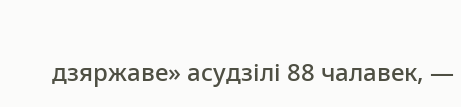дзяржаве» асудзілі 88 чалавек, —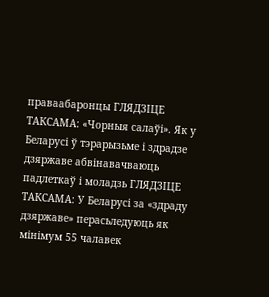праваабаронцы ГЛЯДЗІЦЕ ТАКСАМА: «Чорныя салаўі». Як у Беларусі ў тэрарызьме і здрадзе дзяржаве абвінавачваюць падлеткаў і моладзь ГЛЯДЗІЦЕ ТАКСАМА: У Беларусі за «здраду дзяржаве» перасьледуюць як мінімум 55 чалавек